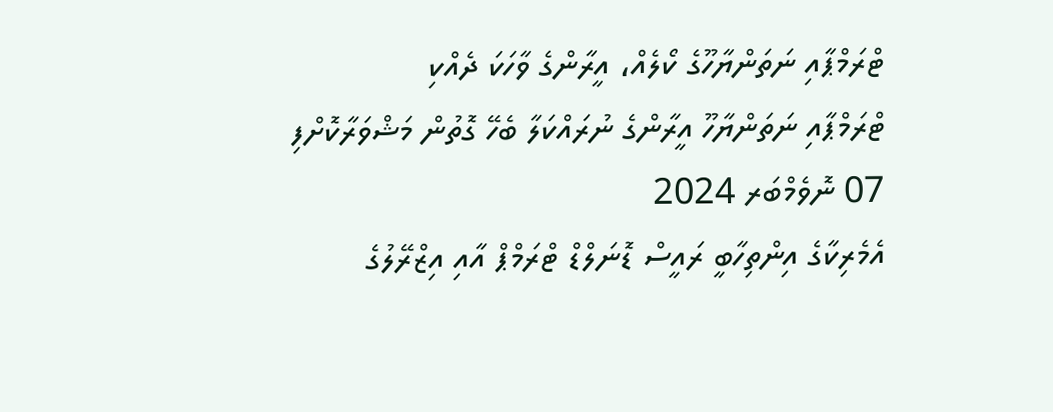ޓްރަމްޕާއި ނަތަންޔާހޫގެ ކޯލެއް، އީރާންގެ ވާހަކަ ދެއްކި
ޓްރަމްޕާއި ނަތަންޔާހޫ އީރާންގެ ނުރައްކަލާ ބެހޭ ގޮތުން މަޝްވަރާކޮށްފި
07 ނޮވެމްބަރ 2024
އެމެރިކާގެ އިންތިހާބީ ރައީސް ޑޮނަލްޑް ޓްރަމްޕް އާއި އިޒްރޭލުގެ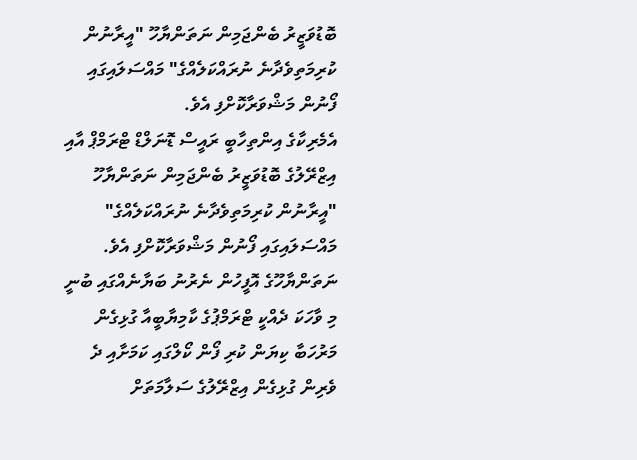ބޮޑުވަޒީރު ބެންޖަމިން ނަތަންޔާހޫ "އީރާނުން ކުރިމަތިވެދާނެ ނުރައްކަލެއްގެ" މައްސަލައިގައި ފޯނުން މަޝްވަރާކޮށްފި އެވެ.
އެމެރިކާގެ އިންތިހާބީ ރައީސް ޑޮނަލްޑް ޓްރަމްޕް އާއި އިޒްރޭލުގެ ބޮޑުވަޒީރު ބެންޖަމިން ނަތަންޔާހޫ "އީރާނުން ކުރިމަތިވެދާނެ ނުރައްކަލެއްގެ" މައްސަލައިގައި ފޯނުން މަޝްވަރާކޮށްފި އެވެ.
ނަތަންޔާހޫގެ އޮފީހުން ނެރުނު ބަޔާނެއްގައި ބުނީ މި ވާހަކަ ދެއްކީ ޓްރަމްޕުގެ ކާމިޔާބީއާ ގުޅިގެން މަރުހަބާ ކިޔަން ކުރި ފޯން ކޯލްގައި ކަމަށާއި ދެ ވެރިން ގުޅިގެން އިޒްރޭލުގެ ސަލާމަތަށް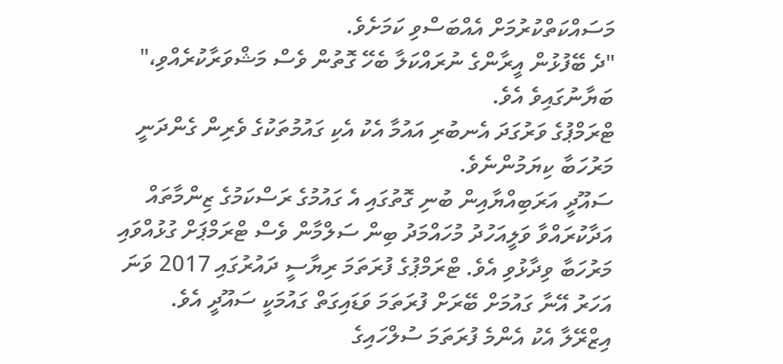މަސައްކަތްކުރުމަށް އެއްބަސްވި ކަމަށެވެ.
"ދެ ބޭފުޅުން އީރާންގެ ނުރައްކަލާ ބެހޭ ގޮތުން ވެސް މަޝްވަރާކުރެއްވި،" ބަޔާނުގައިވެ އެވެ.
ޓްރަމްޕުގެ ވަރުގަދަ އެނބުރި އައުމާ އެކު އެކި ގައުމުތަކުގެ ވެރިން ގެންދަނީ މަރުހަބާ ކިޔަމުންނެވެ.
ސައޫދީ އަރަބިއްޔާއިން ބުނި ގޮތުގައި އެ ގައުމުގެ ރަސްކަމުގެ ޒިންމާތައް އަދާކުރައްވާ ވަލީއަހުދު މުހައްމަދު ބިން ސަލްމާން ވެސް ޓްރަމްޕަށް ގުޅުއްވައި މަރުހަބާ ވިދާޅުވި އެވެ. ޓްރަމްޕުގެ ފުރަތަމަ ރިޔާސީ ދައުރުގައި 2017 ވަނަ އަހަރު އޭނާ ގައުމަށް ބޭރަށް ފުރަތަމަ ވަޑައިގަތް ގައުމަކީ ސައޫދީ އެވެ.
އިޒްރޭލާ އެކު އެންމެ ފުރަތަމަ ސުލްހައިގެ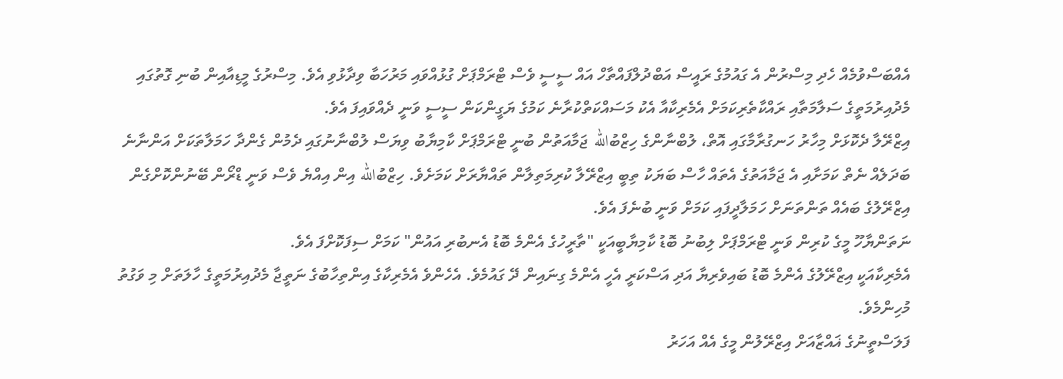އެއްބަސްވުމެއް ހެދި މިސްރުން އެ ގައުމުގެ ރައީސް އަބްދުލްފައްތާހް އައް ސީސީ ވެސް ޓްރަމްޕަށް ގުޅުއްވައި މަރުހަބާ ވިދާޅުވި އެވެ. މިސްރުގެ މީޑިއާއިން ބުނި ގޮތުގައި މެދުއިރުމަތީގެ ސަލާމަތާއި ރައްކާތެރިކަމަށް އެމެރިކާއާ އެކު މަސައްކަތްކުރާނެ ކަމުގެ ޔަގީންކަން ސީސީ ވަނީ ދެއްވައިފަ އެވެ.
އިޒްރޭލާ ދެކޮޅަށް މިހާރު ހަނގުރާމާގައި އޮތް، ލުބްނާންގެ ހިޒްބުالله ޖަމާއަތުން ބުނީ ޓްރަމްޕަށް ކާމިޔާބު ވިޔަސް ލުބްނާނުގައި ދެމުން ގެންދާ ހަމަލާތަކަށް އަންނާނެ ބަދަލެއް ނެތް ކަމަށާއި އެ ޖަމާއަތުގެ އެތައް ހާސް ބަޔަކު ތިބީ އިޒްރޭލާ ކުރިމަތިލާން ތައްޔާރަށް ކަމަށެވެ. ހިޒްބުالله އިން އިއްޔެ ވެސް ވަނީ ޑްރޯން ބޭނުންކޮށްގެން އިޒްރޭލުގެ ބައެއް ތަންތަނަށް ހަމަލާދީފައި ކަމަށް ވަނީ ބުނެފަ އެވެ.
ނަތަންޔާހޫ މީގެ ކުރިން ވަނީ ޓްރަމްޕަށް ލިބުނު ބޮޑު ކާމިޔާބީއަކީ "ތާރީހުގެ އެންމެ ބޮޑު އެނބުރި އައުން" ކަމަށް ސިފަކޮށްފަ އެވެ.
އެމެރިކާއަކީ އިޒްރޭލުގެ އެންމެ ބޮޑު ބައިވެރިޔާ އަދި އަސްކަރީ އެހީ އެންމެ ގިނައިން ދޭ ގައުމެވެ. އެހެންވެ އެމެރިކާގެ އިންތިހާބުގެ ނަތީޖާ މެދުއިރުމަތީގެ ހާލަތަށް މި ވަގުތު މުހިންމެވެ.
ފަލަސްތީނުގެ ޣައްޒާއަށް އިޒްރޭލުން މީގެ އެއް އަހަރު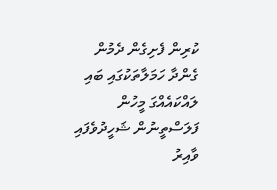ކުރިން ފެށިގެން ދެމުން ގެންދާ ހަމަލާތަކުގައި ބައި ލައްކައެއްގަ މީހުން ފަލަސްތީނުން ޝަހީދުވެފައި ވާއިރު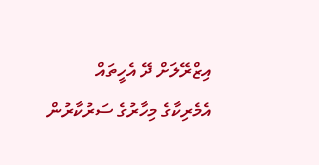އިޒްރޭލަށް ދޭ އެހީތައް އެމެރިކާގެ މިހާރުގެ ސަރުކާރުން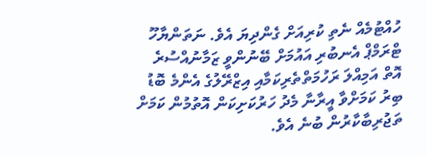ހުއްޓުމެއް ނެތި ކުރިއަށް ގެންދިޔަ އެވެ. ނަތަންޔާހޫ ޓްރަމްޕް އެނބުރި އައުމަށް ބޭނުންވީ ޒަމާނުއްސުރެ އޮތް އަމިއްލަ ރަހުމަތްތެރިކަމާއި އިޒްރޭލުގެ އެންމެ ބޮޑު ބިރު ކަމަށްވާ އީރާނާ މެދު ހަރުކަށިކަން އޮތުމުން ކަމަށް ތަޖުރިބާކާރުން ބުނެ އެވެ.